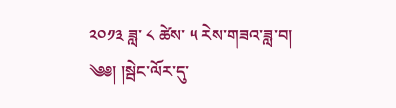༢༠༡༣ ཟླ་ ༨ ཚེས་ ༥ རེས་གཟའ་ཟླ་བ།
༄༅། །སྦེང་ལོར་དུ་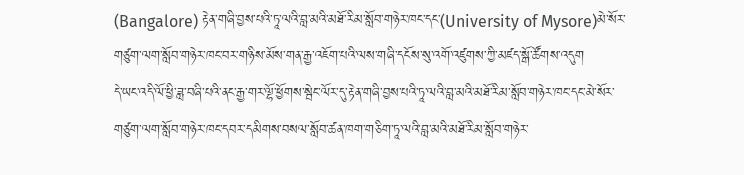(Bangalore) རྟེན་གཞི་བྱས་པའི་ཏཱ་ལའི་བླ་མའི་མཐོ་རིམ་སློབ་གཉེར་ཁང་དང་(University of Mysore)མེ་སོར་གཙུག་ལག་སློབ་གཉེར་ཁང་བར་གཉིས་མོས་གན་རྒྱ་འཇོག་པའི་ལས་གཞི་དངོས་སུ་འགོ་འཛུགས་ཀྱི་མཛད་སྒོ་ཚོགས་འདུག
དེ་ཡང་འདི་ལོ་ཕྱི་ཟླ་བཞི་པའི་ནང་རྒྱ་གར་ལྷོ་ཕྱོགས་སྦེང་ལོར་དུ་རྟེན་གཞི་བྱས་པའི་ཏཱ་ལའི་བླ་མའི་མཐོ་རིམ་སློབ་གཉེར་ཁང་དང་མེ་སོར་གཙུག་ལག་སློབ་གཉེར་ཁང་དབར་དམིགས་བསལ་སློབ་ཚན་ཁག་གཅིག་ཏཱ་ལའི་བླ་མའི་མཐོ་རིམ་སློབ་གཉེར་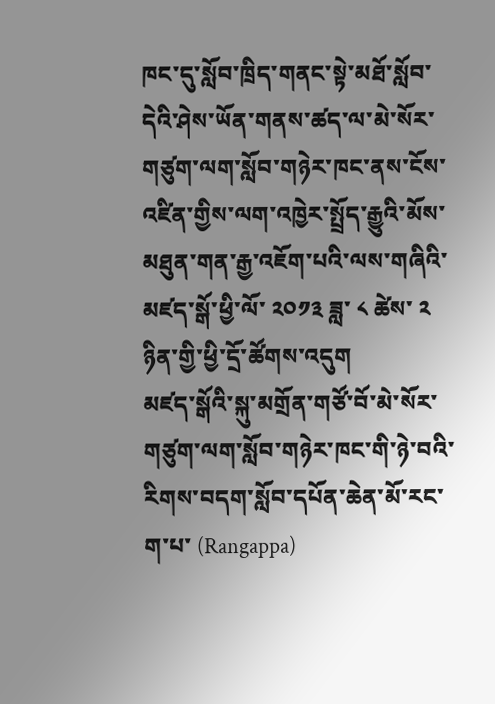ཁང་དུ་སློབ་ཁྲིད་གནང་སྟེ་མཐོ་སློབ་དེའི་ཤེས་ཡོན་གནས་ཚད་ལ་མེ་སོར་གཙུག་ལག་སློབ་གཉེར་ཁང་ནས་ངོས་འཛིན་གྱིས་ལག་འཁྱེར་སྤྲོད་རྒྱུའི་མོས་མཐུན་གན་རྒྱ་འཇོག་པའི་ལས་གཞིའི་མཛད་སྒོ་ཕྱི་ལོ་ ༢༠༡༣ ཟླ་ ༨ ཚེས་ ༢ ཉིན་གྱི་ཕྱི་དྲོ་ཚོགས་འདུག
མཛད་སྒོའི་སྐུ་མགྲོན་གཙོ་བོ་མེ་སོར་གཙུག་ལག་སློབ་གཉེར་ཁང་གི་ཉེ་བའི་རིགས་བདག་སློབ་དཔོན་ཆེན་མོ་རང་ག་པ་ (Rangappa)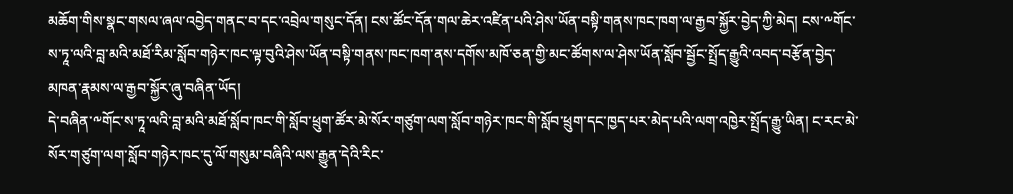མཆོག་གིས་སྣང་གསལ་ཞལ་འབྱེད་གནང་བ་དང་འབྲེལ་གསུང་དོན། ངས་ཚོང་དོན་གལ་ཆེར་འཛིན་པའི་ཤེས་ཡོན་བསྟི་གནས་ཁང་ཁག་ལ་རྒྱབ་སྐྱོར་བྱེད་ཀྱི་མེད། ངས་༸གོང་ས་ཏཱ་ལའི་བླ་མའི་མཐོ་རིམ་སློབ་གཉེར་ཁང་ལྟ་བུའི་ཤེས་ཡོན་བསྟི་གནས་ཁང་ཁག་ནས་དགོས་མཁོ་ཅན་གྱི་མང་ཚོགས་ལ་ཤེས་ཡོན་སློབ་སྦྱོང་སྤྲོད་རྒྱུའི་འབད་བརྩོན་བྱེད་མཁན་རྣམས་ལ་རྒྱབ་སྐྱོར་ཞུ་བཞིན་ཡོད།
དེ་བཞིན་༸གོང་ས་ཏཱ་ལའི་བླ་མའི་མཐོ་སློབ་ཁང་གི་སློབ་ཕྲུག་ཚོར་མེ་སོར་གཙུག་ལག་སློབ་གཉེར་ཁང་གི་སློབ་ཕྲུག་དང་ཁྱད་པར་མེད་པའི་ལག་འཁྱེར་སྤྲོད་རྒྱུ་ཡིན། ང་རང་མེ་སོར་གཙུག་ལག་སློབ་གཉེར་ཁང་དུ་ལོ་གསུམ་བཞིའི་ལས་རྒྱུན་དེའི་རིང་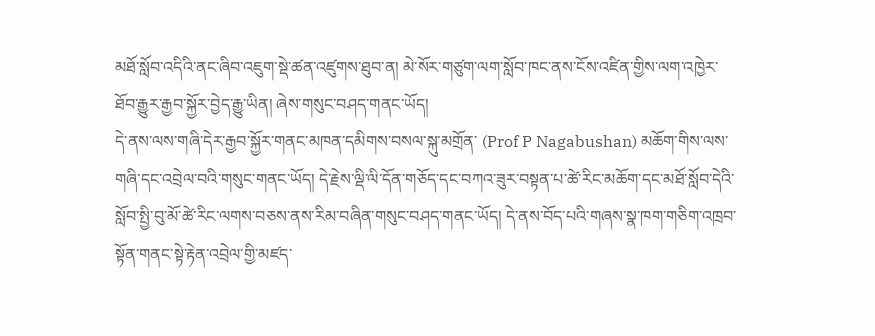མཐོ་སློབ་འདིའི་ནང་ཞིབ་འཇུག་སྡེ་ཚན་འཛུགས་ཐུབ་ན། མེ་སོར་གཙུག་ལག་སློབ་ཁང་ནས་ངོས་འཛིན་གྱིས་ལག་འཁྱེར་ཐོབ་རྒྱུར་རྒྱབ་སྐྱོར་བྱེད་རྒྱུ་ཡིན། ཞེས་གསུང་བཤད་གནང་ཡོད།
དེ་ནས་ལས་གཞི་དེར་རྒྱབ་སྐྱོར་གནང་མཁན་དམིགས་བསལ་སྐུ་མགྲོན་ (Prof P Nagabushan) མཆོག་གིས་ལས་གཞི་དང་འབྲེལ་བའི་གསུང་གནང་ཡོད། དེ་རྗེས་ལྡི་ལི་དོན་གཅོད་དང་བཀའ་ཟུར་བསྟན་པ་ཚེ་རིང་མཆོག་དང་མཐོ་སློབ་དེའི་སློབ་སྤྱི་བུ་མོ་ཚེ་རིང་ལགས་བཅས་ནས་རིམ་བཞིན་གསུང་བཤད་གནང་ཡོད། དེ་ནས་བོད་པའི་གཞས་སྣ་ཁག་གཅིག་འཁྲབ་སྟོན་གནང་སྟེ་རྟེན་འབྲེལ་གྱི་མཛད་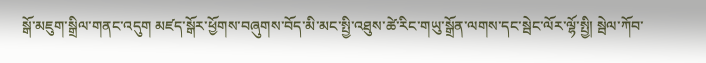སྒོ་མཇུག་སྒྲིལ་གནང་འདུག མཛད་སྒོར་ཕྱོགས་བཞུགས་བོད་མི་མང་སྤྱི་འཐུས་ཚེ་རིང་གཡུ་སྒྲོན་ལགས་དང་སྦེང་ལོར་ལྷོ་སྤྱི། སྦེལ་ཀོབ་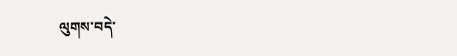ལུགས་བདེ་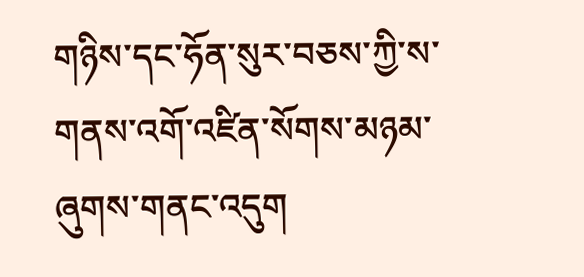གཉིས་དང་ཧོན་སུར་བཅས་ཀྱི་ས་གནས་འགོ་འཛིན་སོགས་མཉམ་ཞུགས་གནང་འདུག